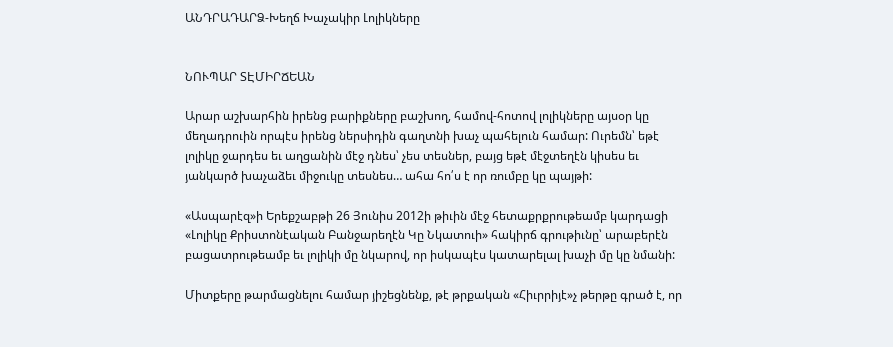ԱՆԴՐԱԴԱՐՁ-Խեղճ Խաչակիր Լոլիկները


ՆՈՒՊԱՐ ՏԷՄԻՐՃԵԱՆ

Արար աշխարհին իրենց բարիքները բաշխող, համով-հոտով լոլիկները այսօր կը մեղադրուին որպէս իրենց ներսիդին գաղտնի խաչ պահելուն համար: Ուրեմն՝ եթէ լոլիկը ջարդես եւ աղցանին մէջ դնես՝ չես տեսներ, բայց եթէ մէջտեղէն կիսես եւ յանկարծ խաչաձեւ միջուկը տեսնես… ահա հո՛ս է որ ռումբը կը պայթի:

«Ասպարէզ»ի Երեքշաբթի 26 Յունիս 2012ի թիւին մէջ հետաքրքրութեամբ կարդացի «Լոլիկը Քրիստոնէական Բանջարեղէն Կը Նկատուի» հակիրճ գրութիւնը՝ արաբերէն բացատրութեամբ եւ լոլիկի մը նկարով, որ իսկապէս կատարելալ խաչի մը կը նմանի:

Միտքերը թարմացնելու համար յիշեցնենք, թէ թրքական «Հիւրրիյէ»չ թերթը գրած է, որ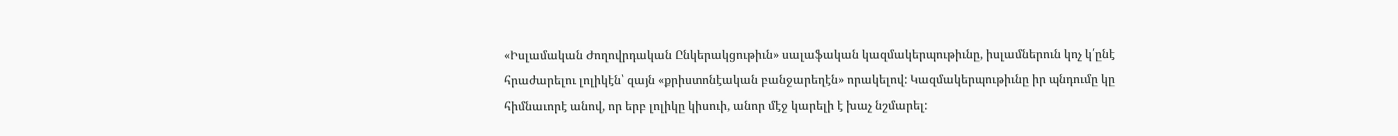«Իսլամական Ժողովրդական Ընկերակցութիւն» սալաֆական կազմակերպութիւնը, իսլամներուն կոչ կ՛ընէ հրաժարելու լոլիկէն՝ զայն «քրիստոնէական բանջարեղէն» որակելով: Կազմակերպութիւնը իր պնդումը կը հիմնաւորէ անով, որ երբ լոլիկը կիսուի, անոր մէջ կարելի է խաչ նշմարել: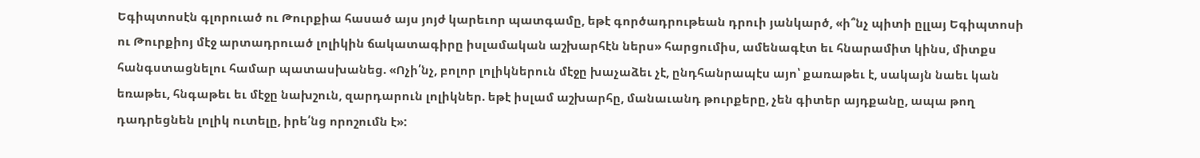Եգիպտոսէն գլորուած ու Թուրքիա հասած այս յոյժ կարեւոր պատգամը, եթէ գործադրութեան դրուի յանկարծ, «ի՞նչ պիտի ըլլայ Եգիպտոսի ու Թուրքիոյ մէջ արտադրուած լոլիկին ճակատագիրը իսլամական աշխարհէն ներս» հարցումիս, ամենագէտ եւ հնարամիտ կինս, միտքս հանգստացնելու համար պատասխանեց. «Ոչի՛նչ, բոլոր լոլիկներուն մէջը խաչաձեւ չէ, ընդհանրապէս այո՝ քառաթեւ է, սակայն նաեւ կան եռաթեւ, հնգաթեւ եւ մէջը նախշուն, զարդարուն լոլիկներ. եթէ իսլամ աշխարհը, մանաւանդ թուրքերը, չեն գիտեր այդքանը, ապա թող դադրեցնեն լոլիկ ուտելը, իրե՛նց որոշումն է»: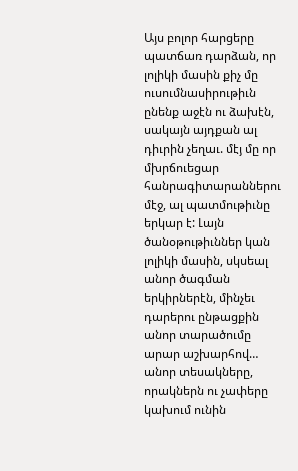Այս բոլոր հարցերը պատճառ դարձան, որ լոլիկի մասին քիչ մը ուսումնասիրութիւն ընենք աջէն ու ձախէն, սակայն այդքան ալ դիւրին չեղաւ. մէյ մը որ մխրճուեցար հանրագիտարաններու մէջ, ալ պատմութիւնը երկար է: Լայն ծանօթութիւններ կան լոլիկի մասին, սկսեալ անոր ծագման երկիրներէն, մինչեւ դարերու ընթացքին անոր տարածումը արար աշխարհով… անոր տեսակները, որակներն ու չափերը կախում ունին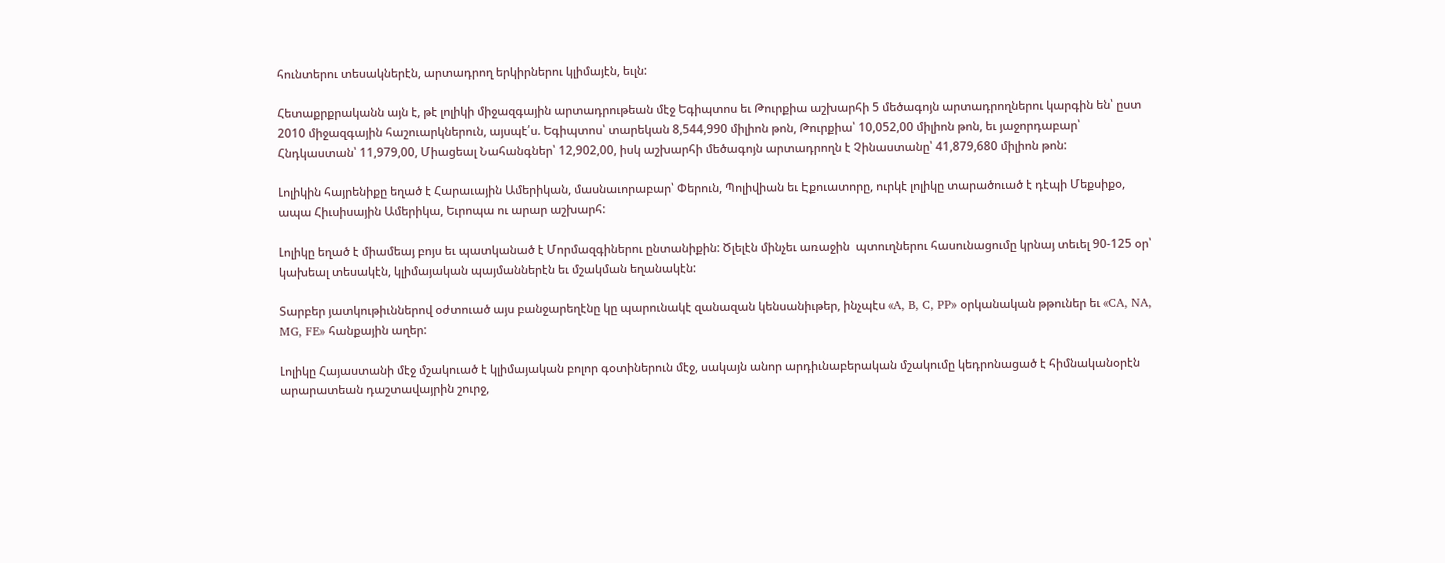հունտերու տեսակներէն, արտադրող երկիրներու կլիմայէն, եւլն:

Հետաքրքրականն այն է, թէ լոլիկի միջազգային արտադրութեան մէջ Եգիպտոս եւ Թուրքիա աշխարհի 5 մեծագոյն արտադրողներու կարգին են՝ ըստ 2010 միջազգային հաշուարկներուն, այսպէ՛ս. Եգիպտոս՝ տարեկան 8,544,990 միլիոն թոն, Թուրքիա՝ 10,052,00 միլիոն թոն, եւ յաջորդաբար՝ Հնդկաստան՝ 11,979,00, Միացեալ Նահանգներ՝ 12,902,00, իսկ աշխարհի մեծագոյն արտադրողն է Չինաստանը՝ 41,879,680 միլիոն թոն:

Լոլիկին հայրենիքը եղած է Հարաւային Ամերիկան, մասնաւորաբար՝ Փերուն, Պոլիվիան եւ Էքուատորը, ուրկէ լոլիկը տարածուած է դէպի Մեքսիքօ, ապա Հիւսիսային Ամերիկա, Եւրոպա ու արար աշխարհ:

Լոլիկը եղած է միամեայ բոյս եւ պատկանած է Մորմազգիներու ընտանիքին: Ծլելէն մինչեւ առաջին  պտուղներու հասունացումը կրնայ տեւել 90-125 օր՝ կախեալ տեսակէն, կլիմայական պայմաններէն եւ մշակման եղանակէն:

Տարբեր յատկութիւններով օժտուած այս բանջարեղէնը կը պարունակէ զանազան կենսանիւթեր, ինչպէս «A, B, C, PP» օրկանական թթուներ եւ «CA, NA, MG, FE» հանքային աղեր:

Լոլիկը Հայաստանի մէջ մշակուած է կլիմայական բոլոր գօտիներուն մէջ, սակայն անոր արդիւնաբերական մշակումը կեդրոնացած է հիմնականօրէն արարատեան դաշտավայրին շուրջ,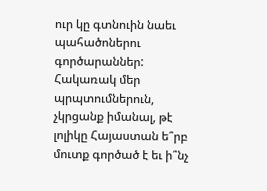ուր կը գտնուին նաեւ պահածոներու գործարաններ: Հակառակ մեր պրպտումներուն, չկրցանք իմանալ, թէ լոլիկը Հայաստան ե՞րբ մուտք գործած է եւ ի՞նչ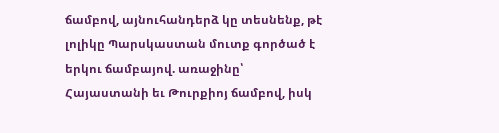ճամբով, այնուհանդերձ կը տեսնենք, թէ լոլիկը Պարսկաստան մուտք գործած է երկու ճամբայով. առաջինը՝ Հայաստանի եւ Թուրքիոյ ճամբով, իսկ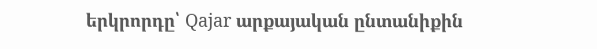երկրորդը՝ Qajar արքայական ընտանիքին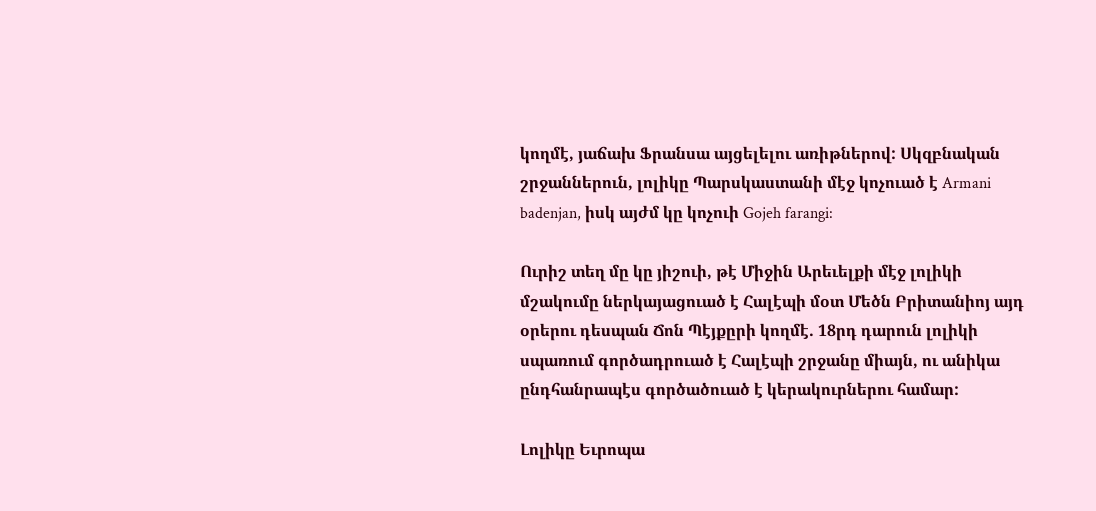կողմէ, յաճախ Ֆրանսա այցելելու առիթներով: Սկզբնական շրջաններուն, լոլիկը Պարսկաստանի մէջ կոչուած է Armani badenjan, իսկ այժմ կը կոչուի Gojeh farangi:

Ուրիշ տեղ մը կը յիշուի, թէ Միջին Արեւելքի մէջ լոլիկի մշակումը ներկայացուած է Հալէպի մօտ Մեծն Բրիտանիոյ այդ օրերու դեսպան Ճոն Պէյքըրի կողմէ. 18րդ դարուն լոլիկի սպառում գործադրուած է Հալէպի շրջանը միայն, ու անիկա ընդհանրապէս գործածուած է կերակուրներու համար:

Լոլիկը Եւրոպա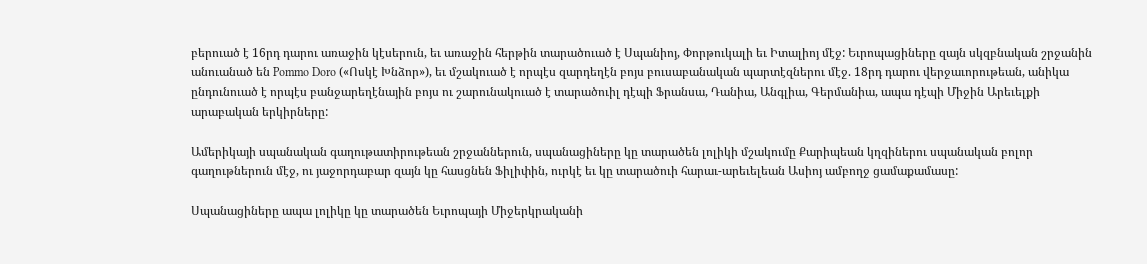բերուած է 16րդ դարու առաջին կէսերուն, եւ առաջին հերթին տարածուած է Սպանիոյ, Փորթուկալի եւ Իտալիոյ մէջ: Եւրոպացիները զայն սկզբնական շրջանին անուանած են Pommo Doro («Ոսկէ Խնձոր»), եւ մշակուած է որպէս զարդեղէն բոյս բուսաբանական պարտէզներու մէջ. 18րդ դարու վերջաւորութեան, անիկա ընդունուած է որպէս բանջարեղէնային բոյս ու շարունակուած է տարածուիլ դէպի Ֆրանսա, Դանիա, Անգլիա, Գերմանիա, ապա դէպի Միջին Արեւելքի արաբական երկիրները:

Ամերիկայի սպանական գաղութատիրութեան շրջաններուն, սպանացիները կը տարածեն լոլիկի մշակումը Քարիպեան կղզիներու սպանական բոլոր գաղութներուն մէջ, ու յաջորդաբար զայն կը հասցնեն Ֆիլիփին, ուրկէ եւ կը տարածուի հարաւ-արեւելեան Ասիոյ ամբողջ ցամաքամասը:

Սպանացիները ապա լոլիկը կը տարածեն Եւրոպայի Միջերկրականի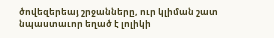ծովեզերեայ շրջանները, ուր կլիման շատ նպաստաւոր եղած է լոլիկի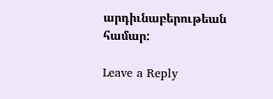արդիւնաբերութեան համար:

Leave a Reply